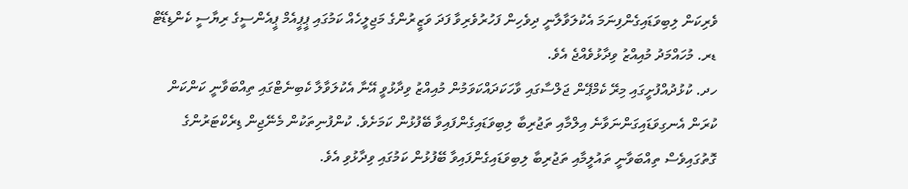ވެރިކަން ލިބިވަޑައިގެންފިނަމަ އެކުލަވާލާނީ ދިވެހިން ފަހުރުވެރިވާ ފަދަ ވަޒީރުންގެ މަޖިލީހެއް ކަމުގައި ޕީޕީއެމް ޕީއެންސީގެ ރިޔާސީ ކެންޑިޑޭޓް ޑރ. މުހައްމަދު މުއިއްޒު ވިދާޅުވެއްޖެ އެވެ.
ހދ. ކުޅުދުއްފުށީގައި މިރޭ ކެމްޕޭން ޖަލްސާގައި ވާހަކަދައްކަވަމުން މުއިއްޒު ވިދާޅުވީ އޭނާ އެކުލަވާލާ ކެބިނެޓްގައި ތިއްބަވާނީ ކަންކަން ކުރަން އެނގިވަޑައިގަންނަވާނެ އިލްމާއި ތަޖުރިބާ ލިބިވަޑައިގެންފައިވާ ބޭފުޅުން ކަމަށެވެ. ކުންފުނިތަކުން މެނޭޖިން ޑިރެކްޓަރުންގެ ގޮތުގައިވެސް ތިއްބަވާނީ ތައުލީމާއި ތަޖުރިބާ ލިބިވަޑައިގެންފައިވާ ބޭފުޅުން ކަމުގައި ވިދާޅުވި އެވެ.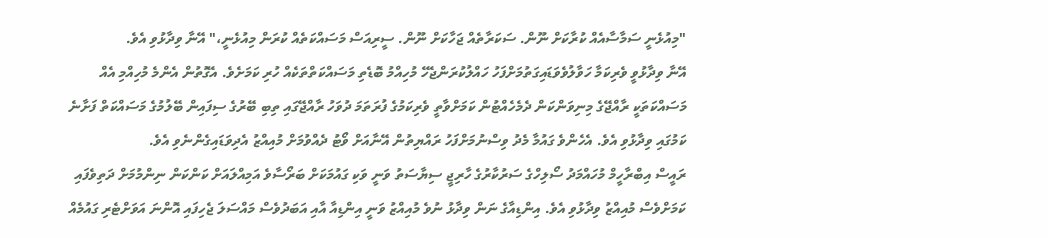"މިއުޅެނީ ސަމާސާއެއް ކުރާކަށް ނޫން. ސަކަރާތެއް ޖަހާކަށް ނޫން. ސީރިއަސް މަސައްކަތެއް ކުރަން މިއުޅެނީ،" އޭނާ ވިދާޅުވި އެވެ.
އޭނާ ވިދާޅުވީ ވެރިކަމާ ހަވާލުވެވަޑައިގަތުމަށްފަހު ހައްލުކުރަންޖެހޭ މުހިއްމު ބޮޑެތި މަސައްކަތްތަކެއް ހުރި ކަމަށެވެ. އެގޮތުން އެންމެ މުހިއްމި އެއް މަސައްކަތަކީ ރާއްޖޭގެ މިނިވަންކަން ދެމެހެއްޓުން ކަމަށްވާތީ ވެރިކަމުގެ ފުރަތަމަ ދުވަހު ރާއްޖޭގައި ތިބި ބޭރުގެ ސިފައިން ބޭލުމުގެ މަސައްކަތް ފަށާނެ ކަމުގައި ވިދާޅުވި އެވެ. އެހެންވެ ގައުމާ މެދު ވިސްނުމަށްފަހު ރައްޔިތުން އޭނާއަށް ވޯޓު ދެއްވުމަށް މުއިއްޒު އެދިވަޑައިގެންނެވި އެވެ.
ރައީސް އިބްރާހީމް މުހައްމަދު ސޯލިހްގެ ސަރުކާރުގެ ހާރިޖީ ސިޔާސަތު ވަނީ ވަކި ގައުމަކަށް ބަރޯސާވެ އަމިއްލައަށް ކަންކަން ނިންމުމަށް ދަތިވެފައި ކަމަށްވެސް މުއިއްޒު ވިދާޅުވި އެވެ. އިންޑިއާގެ ނަން ވިދާޅު ނުވެ މުއިއްޒު ވަނީ އިންޑިއާ އާއި އަބަދުވެސް މައްސަލަ ޖެހިފައި އޮންނަ އަވަށްޓެރި ގައުމެއް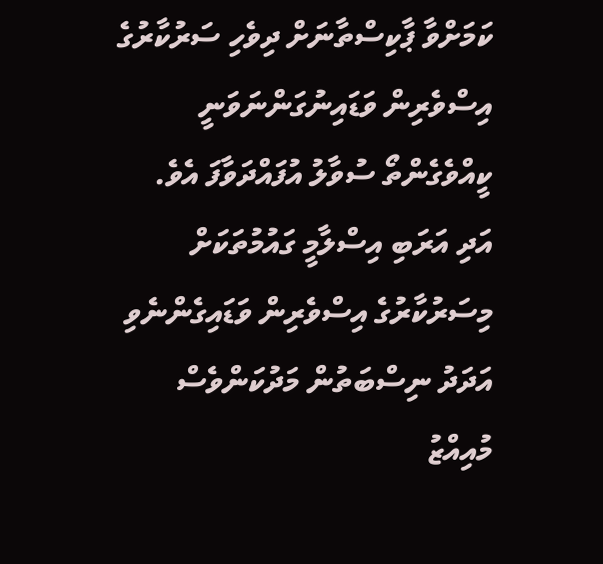ކަމަށްވާ ޕާކިސްތާނަށް ދިވެހި ސަރުކާރުގެ އިސްވެރިން ވަޑައިނުގަންނަވަނީ ކީއްވެގެންތޯ ސުވާލު އުފައްދަވާފަ އެވެ. އަދި އަރަބި އިސްލާމީ ގައުމުތަކަށް މިސަރުކާރުގެ އިސްވެރިން ވަޑައިގެންނެވި އަދަދު ނިސްބަތުން މަދުކަންވެސް މުއިއްޒު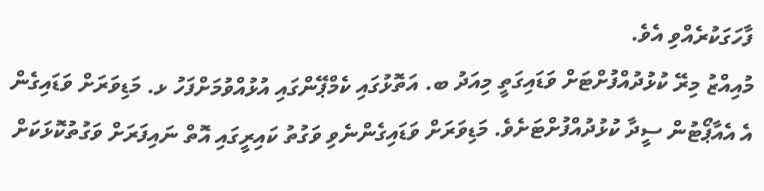ފާހަގަކުރެއްވި އެވެ.
މުއިއްޒު މިރޭ ކުޅުދުއްފުށްޓަށް ވަޑައިގަތީ މިއަދު ބ. އަތޮޅުގައި ކެމްޕޭންގައި އުޅުއްވުމަށްފަހު ޅ. މަޑިވަރަށް ވަޑައިގެން އެ އެއާޕޯޓުން ސީދާ ކުޅުދުއްފުށްޓަށެވެ. މަޑިވަރަށް ވަޑައިގެންނެވި ވަގުތު ކައިރީގައި އޮތް ނައިފަރަށް ވަގުތުކޮޅަކަށް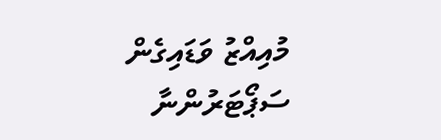މުއިއްޒު ވަޑައިގެން ސަޕޯޓަރުންނާ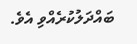ބައްދަލުކުރެއްވި އެވެ.